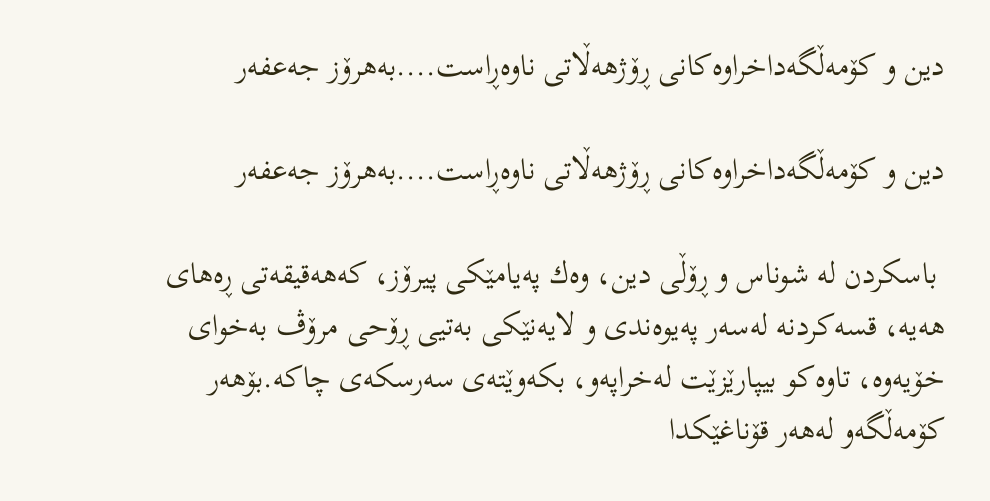دین و كۆمه‌ڵگه‌داخراوه‌كانی ڕۆژهه‌ڵاتی ناوه‌ڕاست....به‌هرۆز جه‌عفه‌ر

دین و كۆمه‌ڵگه‌داخراوه‌كانی ڕۆژهه‌ڵاتی ناوه‌ڕاست....به‌هرۆز جه‌عفه‌ر

 باسكردن له‌ شوناس و ڕۆڵی دین، وه‌ك په‌یامێكی پیرۆز، كه‌هه‌قیقه‌تی ڕه‌های هه‌یه‌، قسه‌كردنه‌ له‌سه‌ر په‌یوه‌ندی و لایه‌نێكی به‌تیی ڕۆحی مرۆڤ به‌خوای خۆیه‌وه‌، تاوه‌كو بیپارێزێت له‌خراپه‌و، بكه‌وێته‌ی سه‌رسكه‌ی چاكه‌.بۆهه‌ر كۆمه‌ڵگه‌و له‌هه‌ر قۆناغێكدا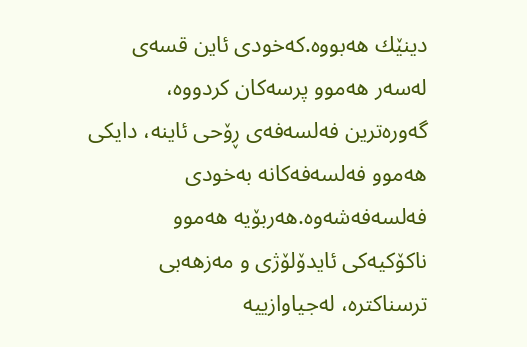دینێك هه‌بووه‌.كه‌خودی ئاین قسه‌ی له‌سه‌ر هه‌موو پرسه‌كان كردووه‌، گه‌وره‌ترین فه‌لسه‌فه‌ی ڕۆحی ئاینه‌، دایكی هه‌موو فه‌لسه‌فه‌كانه‌ به‌خودی فه‌لسه‌فه‌شه‌وه‌.هه‌ربۆیه‌ هه‌موو ناكۆكیه‌كی ئایدۆلۆژی و مه‌زهه‌بی ترسناكتره‌، له‌جیاوازییه‌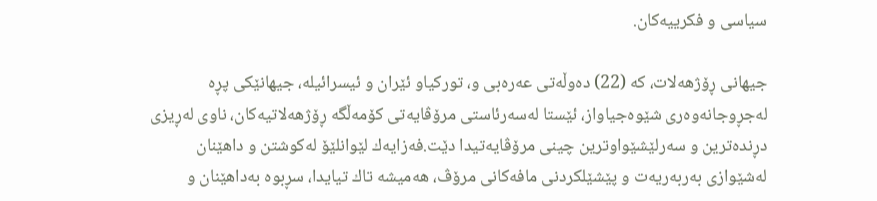سیاسی و فكرییه‌كان.

جیهانی ڕۆژهه‌لات، كه‌ (22) ده‌وڵه‌تی عه‌ره‌بی و، توركیاو ئێران و ئیسرائیله‌، جیهانێكی پڕه‌ له‌جڕوجانه‌وه‌ری شێوه‌جیاواز، ئێستا له‌سه‌رئاستی مرۆڤایه‌تی كۆمه‌ڵگه‌ ڕۆژهه‌لاتیه‌كان، ناوی له‌ڕیزی دڕنده‌ترین و سه‌رلێشێواوترین چینی مرۆڤایه‌تیدا دێت.فه‌زایه‌ك لێوانلێۆ له‌كوشتن و داهێنان له‌شێوازی به‌ربه‌ریه‌ت و پێشێلكردنی مافه‌كانی مرۆڤ، هه‌میشه‌ تاك تیایدا، سڕبوه‌ به‌داهێنان و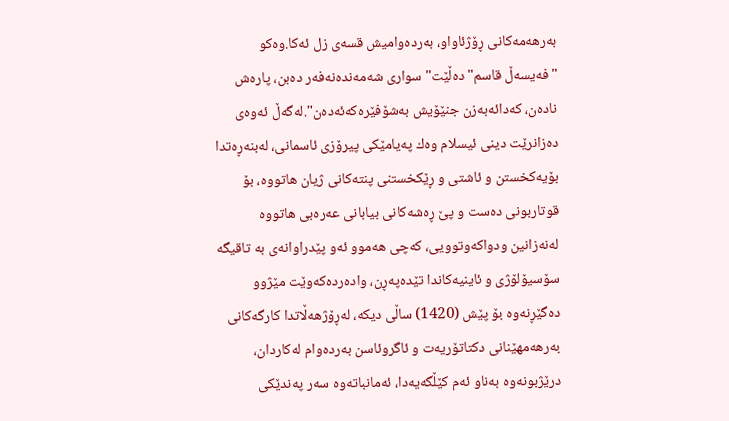به‌رهه‌مه‌كانی ڕۆژئاواو، به‌رده‌وامیش قسه‌ی زل ئه‌كا.وه‌كو "فه‌یسه‌ڵ قاسم" ده‌ڵێت" سواری شه‌مه‌نده‌نه‌فه‌ر ده‌بن، پاره‌ش ناده‌ن، كه‌دائه‌به‌زن جنێۆیش به‌شۆفێره‌كه‌ئه‌ده‌ن".له‌گه‌ڵ ئه‌وه‌ی ده‌زانرێت دینی ئیسلام وه‌ك په‌یامێكی پیرۆزی ئاسمانی، له‌بنه‌ڕه‌تدا بۆیه‌كخستن و ئاشتی و ڕێكخستنی پنته‌كانی ژیان هاتووه‌، بۆ قوتاربونی ده‌ست و پێ ڕه‌شه‌كانی بیابانی عه‌ره‌بی هاتووه‌ له‌نه‌زانین ودواكه‌وتوویی، كه‌چی هه‌موو ئه‌و پێدراوانه‌ی به‌ تاقیگه‌ سۆسیۆلۆژی و ئاینیه‌كاندا تێده‌په‌ڕن، واده‌رده‌كه‌وێت مێژوو ده‌گێڕنه‌وه‌ بۆ پێش (1420) ساڵی دیكه‌، له‌ڕۆژهه‌ڵاتدا كارگه‌كانی به‌رهه‌مهێنانی دكتاتۆریه‌ت و ئاگروئاسن به‌رده‌وام له‌كاردان، درێژبونه‌وه‌ به‌ناو ئه‌م كێڵگه‌یه‌دا، ئه‌مانباته‌وه‌ سه‌ر په‌ندێكی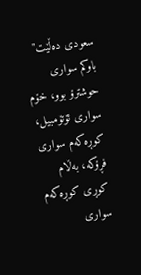سعودی ده‌ڵێت" باوكم سواری حوشترۆ بوو، خۆم سواری ئۆتۆمبیل، كوڕه‌كه‌م سواری فڕۆكه‌، به‌ڵام كوڕی كوڕه‌كه‌م سواری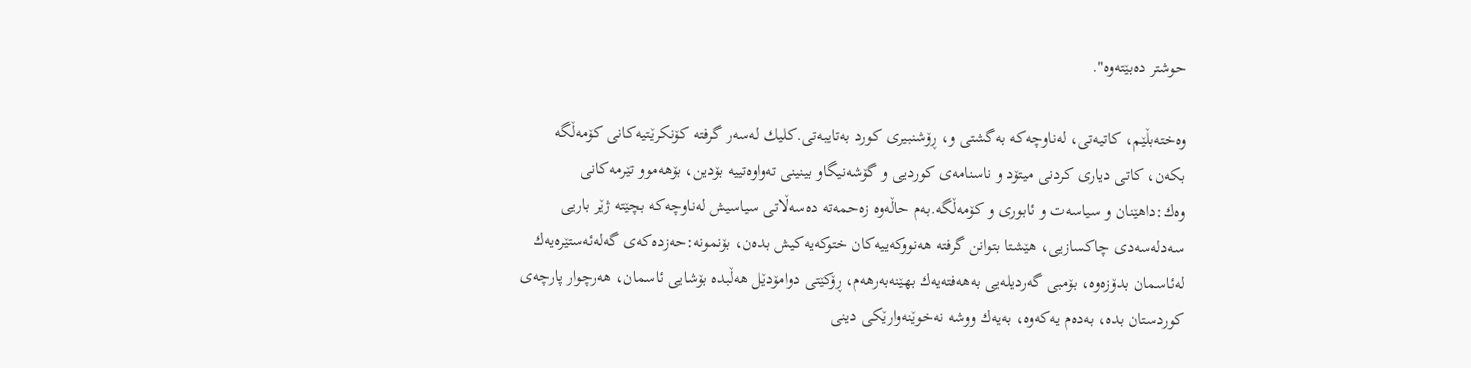حوشتر ده‌بێته‌وه‌".

وه‌خته‌بڵێم، كاتیه‌تی، له‌ناوچه‌كه‌ به‌گشتی و، ڕۆشنبیری كورد به‌تایبه‌تی.كلیك له‌سه‌ر گرفته‌ كۆنكرێتیه‌كانی كۆمه‌ڵگه‌ بكه‌ن، كاتی دیاری كردنی میتۆد و ناسنامه‌ی كوردیی و گۆشه‌نیگاو بینینی ته‌واوه‌تییه‌ بۆدین، بۆهه‌موو تێرمه‌كانی وه‌ك:داهێنان و سیاسه‌ت و ئابوری و كۆمه‌ڵگه‌.به‌م حاڵه‌وه‌ زه‌حمه‌ته‌ ده‌سه‌ڵاتی سیاسیش له‌ناوچه‌كه‌ بچێته‌ ژێر باریی سه‌دله‌سه‌دی چاكسازیی، هێشتا بتوانن گرفته‌ هه‌نووكه‌ییه‌كان ختوكه‌یه‌كیش بده‌ن، بۆنمونه‌:حه‌زده‌كه‌ی گه‌له‌ئه‌ستێره‌یه‌ك له‌ئاسمان بدۆزه‌وه‌، بۆمبی گه‌ردیله‌یی به‌هه‌فته‌یه‌ك بهێنه‌به‌رهه‌م، ڕۆكێتی دوامۆدێل هه‌ڵبده‌ بۆشایی ئاسمان، هه‌رچوار پارچه‌ی كوردستان بده‌، به‌ده‌م یه‌كه‌وه‌، به‌یه‌ك ووشه‌ نه‌خوێنه‌وارێكی دینی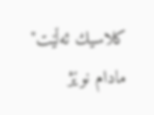كلاسیك ئه‌ڵێت" مادام نوێژ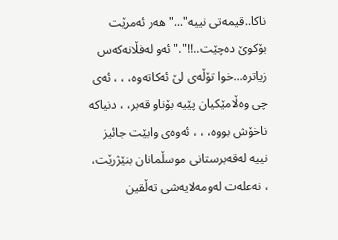ناكا..قیمه‌تی نییه‌"..."هه‌ر ئه‌مرێت بۆكوێ ده‌چێت..!!"."ئه‌و له‌فڵانه‌كه‌س زیاتره‌...خوا تۆڵه‌ی لێ ئه‌كاته‌وه‌، ، ، ئه‌ی چی وه‌ڵامێكیان پێیه‌ بۆناو قه‌بر، ، دنیاكه‌ ناخۆش بووه‌، ، ، ئه‌وه‌ی وابێت جائیز نییه‌ له‌قه‌برستانی موسڵمانان بنێژرێت، ، نه‌عله‌ت له‌ومه‌لایه‌شی ته‌ڵقین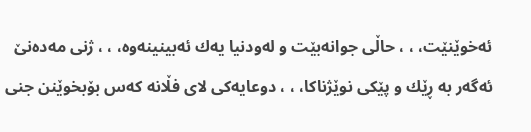ئه‌خوێنێت، ، ، حاڵی جوانه‌بێت و له‌ودنیا یه‌ك ئه‌بینینه‌وه‌، ، ، ژنی مه‌ده‌نێ ئه‌گه‌ر به‌ ڕێك و پێكی نوێژناكا، ، ، دوعایه‌كی لای فڵانه‌ كه‌س بۆبخوێنن جنی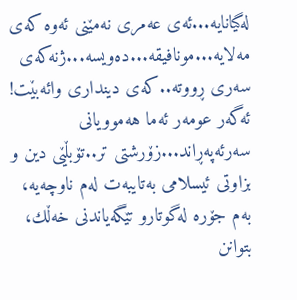له‌گیانایه‌...ئه‌ی عه‌مری نه‌مێنی ئه‌وه‌ كه‌ی مه‌لایه‌...مونافیقه‌...ده‌ویسه‌...ژنه‌كه‌ی سه‌ری ڕووته‌..كه‌ی دینداری وائه‌بێت! ئه‌گه‌ر عومه‌ر ئه‌ما هه‌موویانی سه‌رئه‌په‌ڕاند...زۆرشتی تر..تۆبڵێی دین و بزاوتی ئیسلامی به‌تایبه‌ت له‌م ناوچه‌یه‌، به‌م جۆره‌ له‌گوتارو تێگه‌یاندنی خه‌ڵك، بتوانن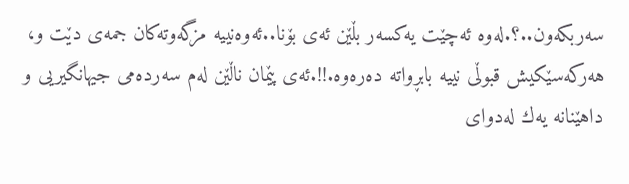سه‌ربكه‌ون..؟.له‌وه‌ ئه‌چێت یه‌كسه‌ر بڵێن ئه‌ی بۆنا..ئه‌وه‌نییه‌ مزگه‌وته‌كان جمه‌ی دێت و، هه‌ركه‌سێكیش قبوڵی نییه‌ بابڕواته‌ ده‌ره‌وه‌.!!.ئه‌ی پێمان ناڵێن له‌م سه‌رده‌می جیهانگیریی و داهێنانه‌ یه‌ك له‌دوای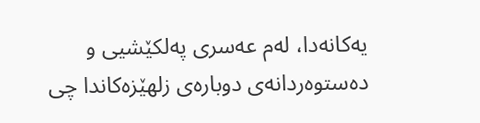یه‌كانه‌دا، له‌م عه‌سری په‌لكێشیی و ده‌ستوه‌ردانه‌ی دوباره‌ی زلهێزه‌كاندا چی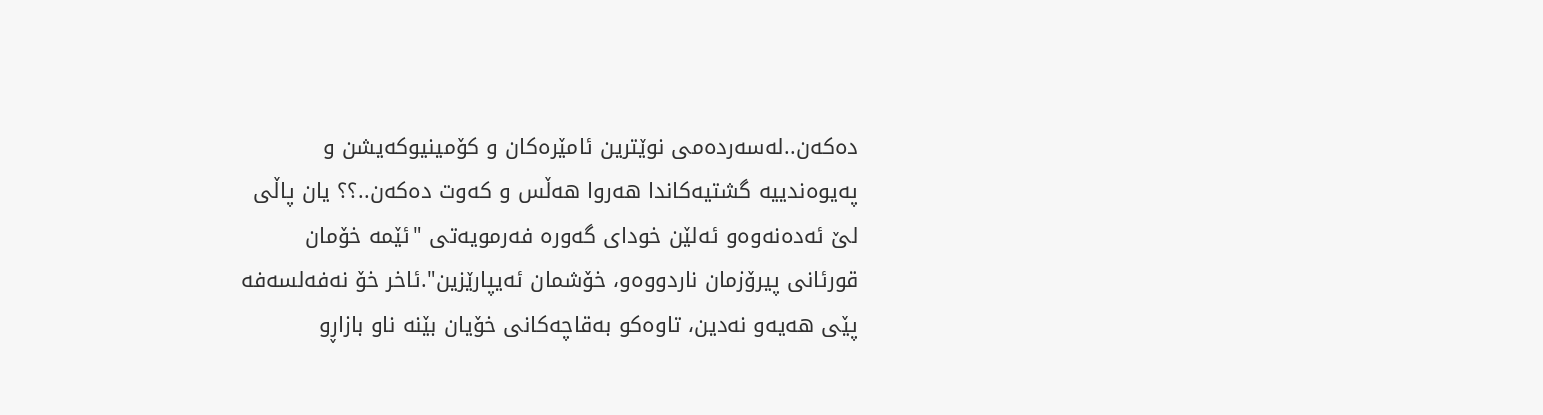ده‌كه‌ن..له‌سه‌رده‌می نوێترین ئامێره‌كان و كۆمینیوكه‌یشن و په‌یوه‌ندییه‌ گشتیه‌كاندا هه‌روا هه‌ڵس و كه‌وت ده‌كه‌ن..؟؟ یان پاڵی لێ ئه‌ده‌نه‌وه‌و ئه‌لێن خودای گه‌وره‌ فه‌رمویه‌تی "ئێمه‌ خۆمان قورئانی پیرۆزمان ناردووه‌و، خۆشمان ئه‌یپارێزین".ئاخر خۆ نه‌فه‌لسه‌فه‌ پێی هه‌یه‌و نه‌دین، تاوه‌كو به‌قاچه‌كانی خۆیان بێنه‌ ناو بازاڕو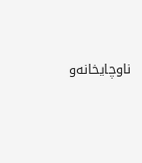ناوچایخانه‌و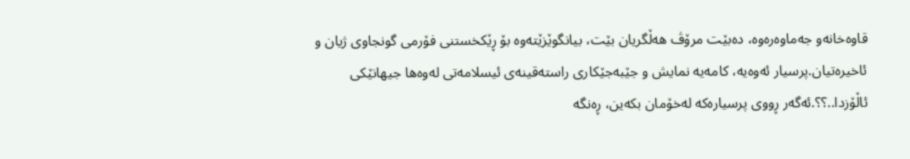قاوه‌خانه‌و جه‌ماوه‌ره‌وه‌، ده‌بێت مرۆڤ هه‌ڵگریان بێت، بیانگوێزێته‌وه‌ بۆ ڕێكخستنی فۆرمی گونجاوی ژیان و ئاخیره‌تیان.پرسیار ئه‌وه‌یه‌، كامه‌یه‌ نمایش و جێبه‌جێكاری راسته‌قینه‌ی ئیسلامه‌تی له‌وه‌ها جیهانێكی ئاڵۆزدا..؟؟.ئه‌گه‌ر ڕووی پرسیاره‌كه‌ له‌خۆمان بكه‌ین، ڕه‌نگه‌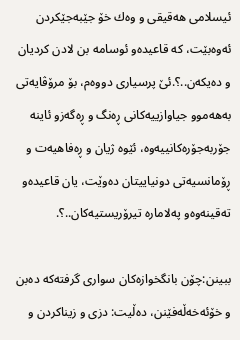ئیسلامی هه‌قیقی و وه‌ك خۆ جێبه‌جێكردن ئه‌وه‌بێت، كه‌ قاعیده‌و ئوسامه‌ بن لادن كردیان و ده‌یكه‌ن..؟.ئێ پرسیاری دووه‌م، بۆ مرۆڤایه‌تی به‌هه‌موو جیاوازییه‌كانی ڕه‌نگ و ڕه‌گه‌زو ئاینه‌ جۆربه‌جۆره‌كانییه‌وه‌، ئێوه‌ ژیان و ڕه‌فاهیه‌ت و ڕۆمانسیه‌تی دونیاییتان ده‌وێت، یان قاعیده‌و ته‌قینه‌وه‌و په‌لاماره‌ تیرۆریستیه‌كان..؟.

ببینن:چۆن بانگخوازه‌كان سواری گرفته‌كه‌ ده‌بن و خۆئه‌خه‌ڵه‌فێنن، ده‌ڵیت: دزی و زیناكردن و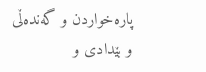پاره‌خواردن و گه‌نده‌ڵی و بێدادی و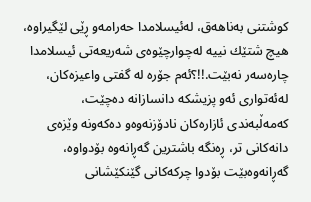كوشتنی به‌ناهه‌ق، له‌ئیسلامدا حه‌رامه‌و ڕێی لێگیراوه‌، هیچ شتێك نییه‌ له‌چوارچێوه‌ی شه‌ریعه‌تی ئیسلامدا چاره‌سه‌ر نه‌بێت.!!؟ئه‌م جۆره‌ له‌ گفتی واعیزه‌كان، له‌ئه‌تواری ئه‌و پزیشكه‌ دانسازانه‌ ده‌چێت، كه‌مه‌ڵبه‌ندی ئازاره‌كان نادۆزنه‌وه‌و ده‌كه‌ونه‌ وێزه‌ی دانه‌كانی تر، ڕه‌نگه‌ باشترین گه‌ڕانه‌وه‌ بۆدواوه‌، گه‌ڕانه‌وه‌بێت بۆدوا چركه‌كانی گێنكێشانی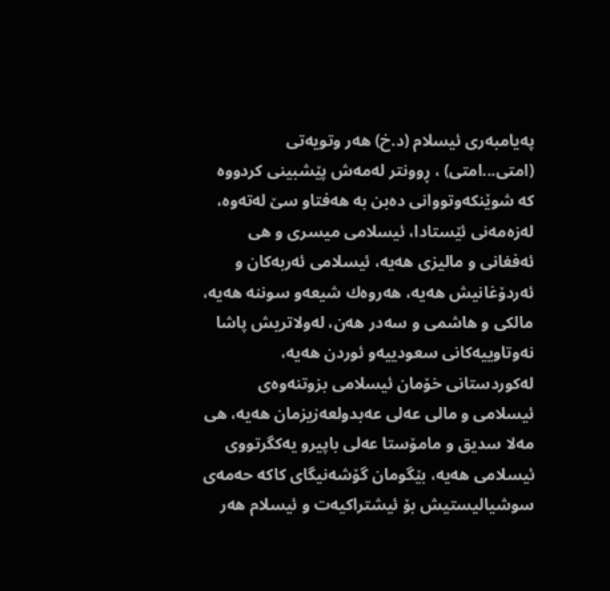په‌یامبه‌ری ئیسلام (د.خ) هه‌ر وتویه‌تی (امتی...امتی) ، ڕوونتر له‌مه‌ش پێشبینی كردووه‌ كه‌ شوێنكه‌وتووانی ده‌بن به‌ هه‌فتاو سێ له‌ته‌وه‌، له‌زه‌مه‌نی ئێستادا، ئیسلامی میسری و هی ئه‌فغانی و مالیزی هه‌یه‌، ئیسلامی ئه‌ربه‌كان و ئه‌ردۆغانیش هه‌یه‌، هه‌روه‌ك شیعه‌و سوننه‌ هه‌یه‌، مالكی و هاشمی و سه‌در هه‌ن، له‌ولاتریش پاشا نه‌وتاوییه‌كانی سعودییه‌و ئوردن هه‌یه‌، له‌كوردستانی خۆمان ئیسلامی بزوتنه‌وه‌ی ئیسلامی و مالی عه‌لی عه‌بدولعه‌زیزمان هه‌یه‌، هی مه‌لا سدیق و مامۆستا عه‌لی باپیرو یه‌كگرتووی ئیسلامی هه‌یه‌، بێگومان گۆشه‌نیگای كاكه‌ حه‌مه‌ی سوشیالیستیش بۆ ئیشتراكیه‌ت و ئیسلام هه‌ر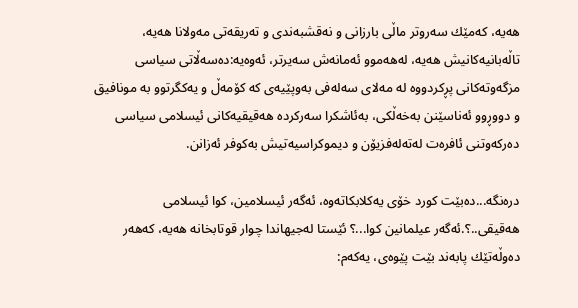هه‌یه‌، كه‌مێك سه‌روتر ماڵی بارزانی و نه‌قشبه‌ندی و ته‌ریقه‌تی مه‌ولانا هه‌یه‌، تاڵه‌بانیه‌كانیش هه‌یه‌، له‌هه‌موو ئه‌مانه‌ش سه‌یرتر، ئه‌وه‌یه‌:ده‌سه‌ڵاتی سیاسی مزگه‌وته‌كانی پڕكردووه‌ له‌ مه‌لای سه‌له‌فی به‌وپێیه‌ی كه‌ كۆمه‌ڵ و یه‌كگرتوو به‌ مونافیق و دووڕوو ئه‌ناسێنن به‌خه‌ڵكی، به‌ئاشكرا سه‌ركرده‌ هه‌قیقیه‌كانی ئیسلامی سیاسی ده‌ركه‌وتنی ئافره‌ت له‌ته‌له‌فزیۆن و دیموكراسیه‌تیش به‌كوفر ئه‌زانن.

دره‌نگه‌...ده‌بێت كورد خۆی یه‌كلابكاته‌وه‌، ئه‌گه‌ر ئیسلامین، كوا ئیسلامی هه‌قیقی..؟.ئه‌گه‌ر عیلمانین كوا...؟ ئێستا له‌جیهاندا چوار قوتابخانه‌ هه‌یه‌، كه‌هه‌ر ده‌وڵه‌تێك پابه‌ند بێت پێوه‌ی، یه‌كه‌م: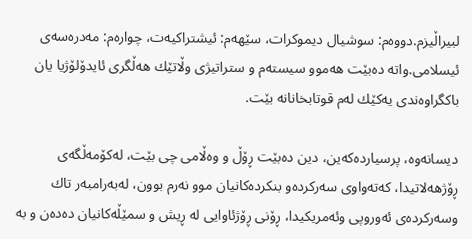لبیراڵیزم.دووه‌م: سوشیال دیموكرات، سێهه‌م: ئیشتراكیه‌ت، چواره‌م: مه‌دره‌سه‌ی ئیسلامی.واته‌ ده‌بێت هه‌موو سیسته‌م و ستراتیژی وڵاتێك هه‌ڵگری ئایدۆلۆژیا یان باكگراوه‌ندی یه‌كێك له‌م قوتابخانانه‌ بێت.

دیسانه‌وه‌، پرسیارده‌كه‌ین، دین ده‌بێت ڕۆڵ و وه‌ڵامی چی بێت، له‌كۆمه‌ڵگه‌ی ڕۆژهه‌لاتیدا، كه‌ته‌واوی سه‌ركرده‌و بنكرده‌كانیان موو نه‌رم بوون، له‌به‌رامبه‌ر تاك وسه‌ركرده‌ی ئه‌وروپی وئه‌مریكیدا، ڕۆنی ڕۆژئاوایی له‌ ڕیش و سمێڵه‌كانیان ده‌ده‌ن و به‌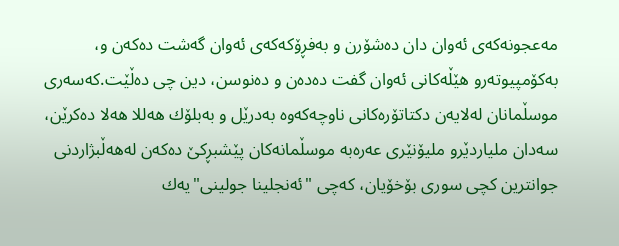مه‌عجونه‌كه‌ی ئه‌وان دان ده‌شۆرن و به‌فڕۆكه‌كه‌ی ئه‌وان گه‌شت ده‌كه‌ن و، به‌كۆمپیوته‌رو هێڵه‌كانی ئه‌وان گفت ده‌ده‌ن و ده‌نوسن، دین چی ده‌ڵێت.كه‌سه‌ری موسڵمانان له‌لایه‌ن دكتاتۆره‌كانی ناوچه‌كه‌وه‌ به‌درێل و به‌بلۆك هه‌للا هه‌لا ده‌كرێن، سه‌دان ملیاردێرو ملیۆنێری عه‌ره‌به‌ موسڵمانه‌كان پێشبڕكێ ده‌كه‌ن له‌هه‌ڵبژاردنی جوانترین كچی سوری بۆخۆیان، كه‌چی "ئه‌نجلینا جولینی"یه‌ك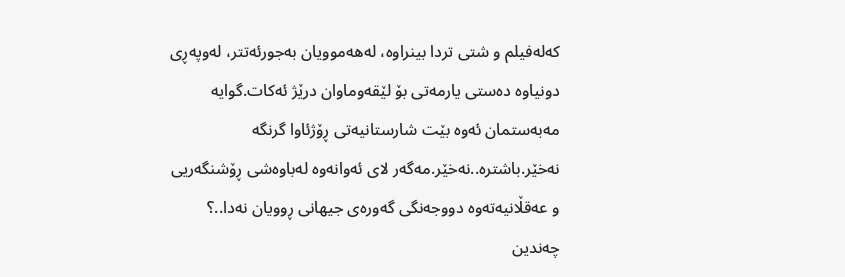كه‌له‌فیلم و شتی تردا بینراوه‌، له‌هه‌موویان به‌جورئه‌تتر، له‌وپه‌ڕی دونیاوه‌ ده‌ستی یارمه‌تی بۆ لێقه‌وماوان درێژ ئه‌كات.گوایه‌ مه‌به‌ستمان ئه‌وه‌ بێت شارستانیه‌تی ڕۆژئاوا گرنگه‌ نه‌خێر.باشتره‌..نه‌خێر.مه‌گه‌ر لای ئه‌وانه‌وه‌ له‌باوه‌شی ڕۆشنگه‌ریی و عه‌قڵانیه‌ته‌وه‌ دووجه‌نگی گه‌وره‌ی جیهانی ڕوویان نه‌دا..؟ چه‌ندین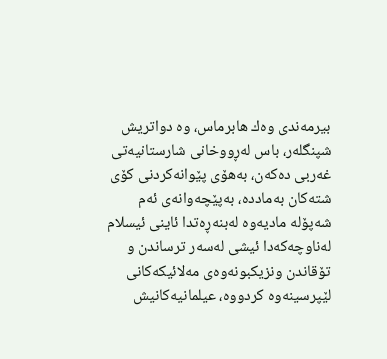بیرمه‌ندی وه‌ك هابرماس، وه‌ دواتریش شپنگله‌ر، باس له‌ڕووخانی شارستانیه‌تی غه‌ربی ده‌كه‌ن، به‌هۆی پێوانه‌كردنی كۆی شته‌كان به‌مادده‌، به‌پێچه‌وانه‌ی ئه‌م شه‌پۆله‌ مادیه‌وه‌ له‌بنه‌ڕه‌تدا ئاینی ئیسلام له‌ناوچه‌كه‌دا ئیشی له‌سه‌ر ترساندن و تۆقاندن ونزیكبونه‌وه‌ی مه‌لائیكه‌كانی لێپرسینه‌وه‌ كردووه‌، عیلمانیه‌كانیش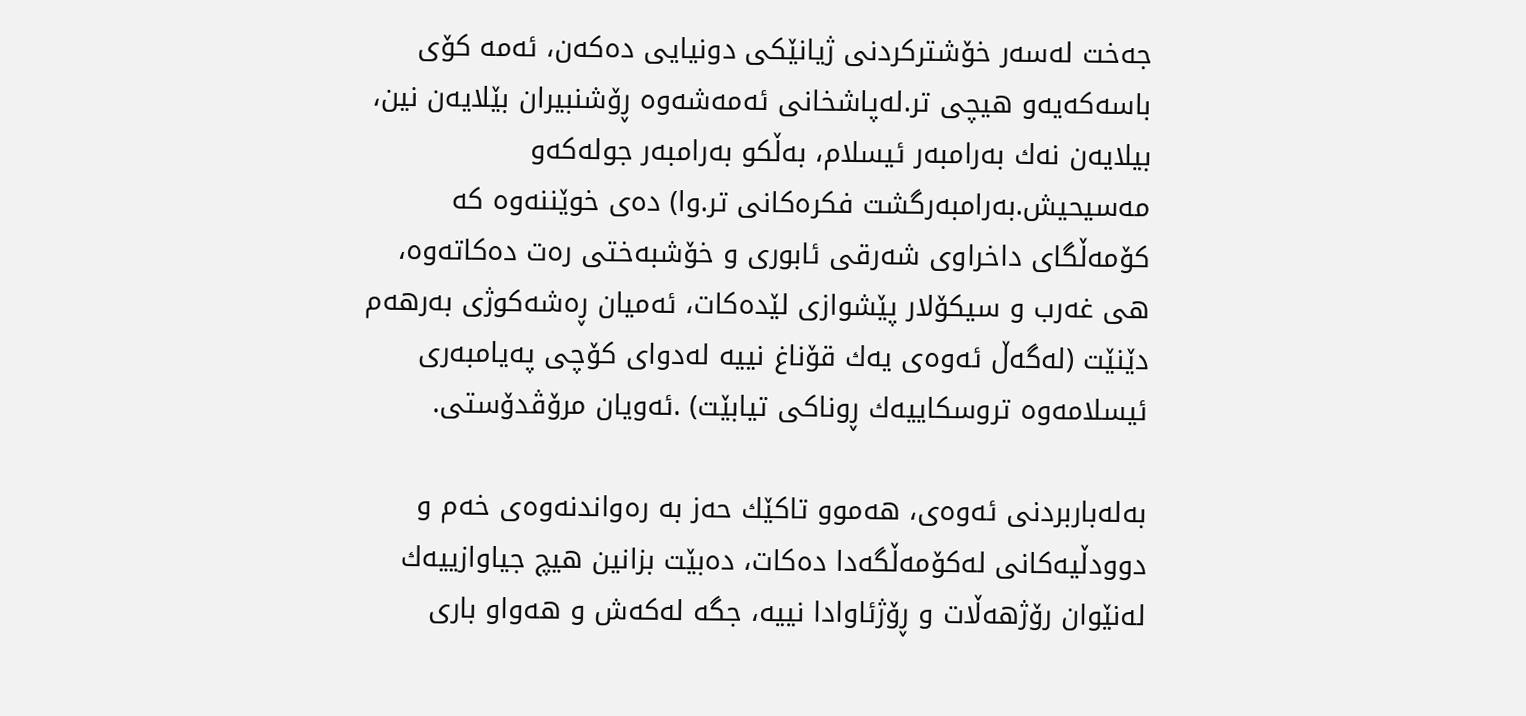جه‌خت له‌سه‌ر خۆشتركردنی ژیانێكی دونیایی ده‌كه‌ن، ئه‌مه‌ كۆی باسه‌كه‌یه‌و هیچی تر.له‌پاشخانی ئه‌مه‌شه‌وه‌ ڕۆشنبیران بێلایه‌ن نین، بیلایه‌ن نه‌ك به‌رامبه‌ر ئیسلام، به‌ڵكو به‌رامبه‌ر جوله‌كه‌و مه‌سیحیش.به‌رامبه‌رگشت فكره‌كانی تر.وا) ده‌ی خوێننه‌وه‌ كه‌ كۆمه‌ڵگای داخراوی شه‌رقی ئابوری و خۆشبه‌ختی ره‌ت ده‌كاته‌وه‌، هی غه‌رب و سیكۆلار پێشوازی لێده‌كات، ئه‌میان ڕه‌شه‌كوژی به‌رهه‌م دێنێت (له‌گه‌ڵ ئه‌وه‌ی یه‌ك قۆناغ نییه‌ له‌دوای كۆچی په‌یامبه‌ری ئیسلامه‌وه‌ تروسكاییه‌ك ڕوناكی تیابێت) .ئه‌ویان مرۆڤدۆستی.

به‌له‌باربردنی ئه‌وه‌ی، هه‌موو تاكێك حه‌ز به‌ ره‌واندنه‌وه‌ی خه‌م و دوودڵیه‌كانی له‌كۆمه‌ڵگه‌دا ده‌كات، ده‌بێت بزانین هیچ جیاوازییه‌ك له‌نێوان رۆژهه‌ڵات و ڕۆژئاوادا نییه‌، جگه‌ له‌كه‌ش و هه‌واو باری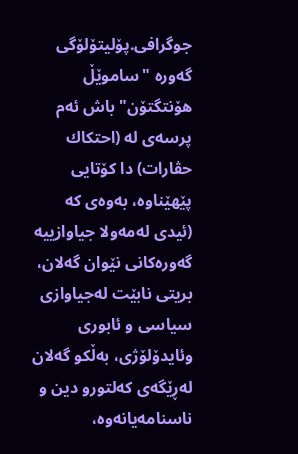جوگرافی.پۆلیتۆلۆگی گه‌وره‌ "ساموێڵ هۆنتگتۆن" باش ئه‌م پرسه‌ی له‌ (احتكاك حڤارات) دا كۆتایی پێهێناوه‌، به‌وه‌ی كه‌ (ئیدی له‌مه‌ولا جیاوازییه‌ گه‌وره‌كانی نێوان گه‌لان، بریتی نابێت له‌جیاوازی سیاسی و ئابوری وئایدۆلۆژی، به‌ڵكو گه‌لان له‌ڕێگه‌ی كه‌لتورو دین و ناسنامه‌یانه‌وه‌،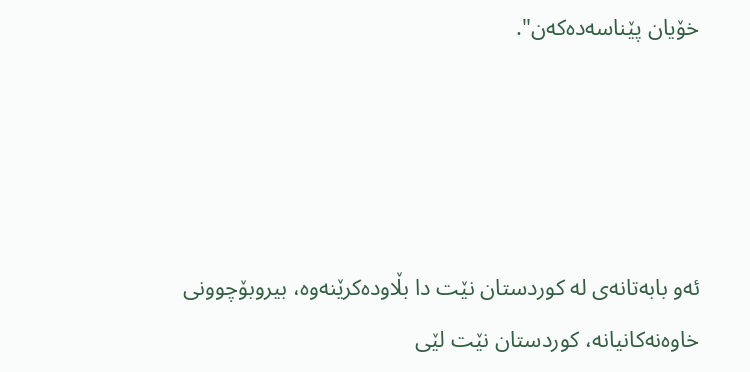خۆیان پێناسه‌ده‌كه‌ن".




ئه‌و بابه‌تانه‌ی له‌ کوردستان نێت دا بڵاوده‌کرێنه‌وه‌، بیروبۆچوونی خاوه‌نه‌کانیانه‌، کوردستان نێت لێی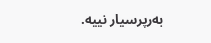به‌رپرسیار نییه‌.